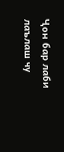Ҷон бар лаби лаълаш чу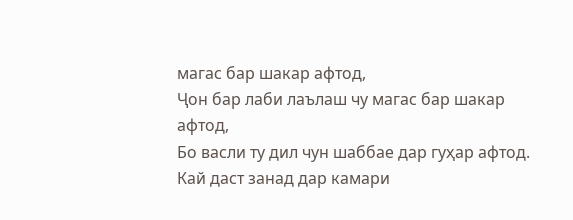магас бар шакар афтод,
Ҷон бар лаби лаълаш чу магас бар шакар афтод,
Бо васли ту дил чун шаббае дар гуҳар афтод.
Кай даст занад дар камари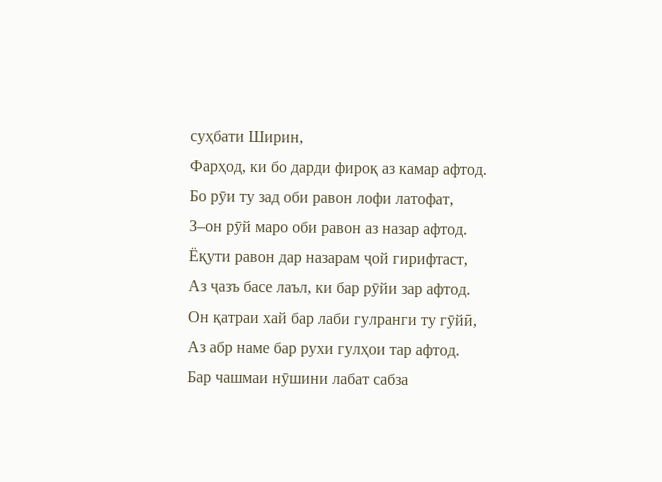суҳбати Ширин,
Фарҳод, ки бо дарди фироқ аз камар афтод.
Бо рӯи ту зад оби равон лофи латофат,
З–он рӯй маро оби равон аз назар афтод.
Ёқути равон дар назарам ҷой гирифтаст,
Аз ҷазъ басе лаъл, ки бар рӯйи зар афтод.
Он қатраи хай бар лаби гулранги ту гӯйӣ,
Аз абр наме бар рухи гулҳои тар афтод.
Бар чашмаи нӯшини лабат сабза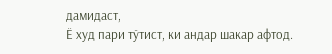дамидаст,
Ё худ пари тӯтист, ки андар шакар афтод.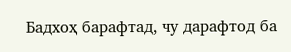Бадхоҳ барафтад, чу дарафтод ба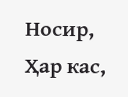Носир,
Ҳар кас,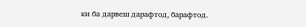ки ба дарвеш дарафтод, барафтод.